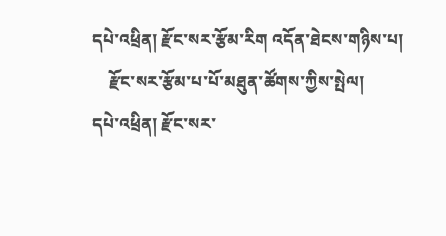དཔེ་འཕྲིན། རྫོང་སར་རྩོམ་རིག འདོན་ཐེངས་གཉིས་པ།
    རྫོང་སར་རྩོམ་པ་པོ་མཐུན་ཚོགས་ཀྱིས་སྤེལ།
དཔེ་འཕྲིན། རྫོང་སར་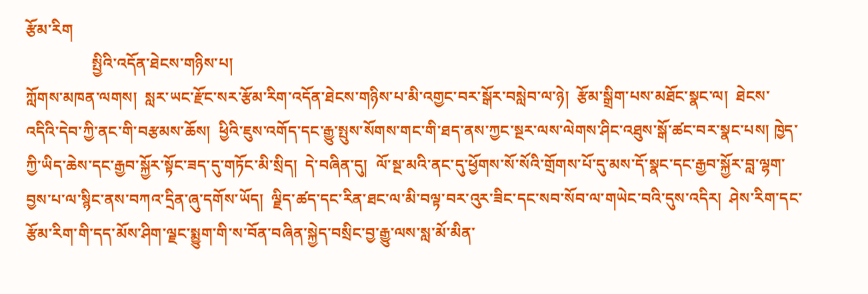རྩོམ་རིག
                 སྤྱིའི་འདོན་ཐེངས་གཉིས་པ།
ཀློགས་མཁན་ལགས།  སླར་ཡང་རྫོང་སར་རྩོམ་རིག་འདོན་ཐེངས་གཉིས་པ་མི་འགྱང་བར་སྒོར་བསླེབ་ལ་ཉེ།  རྩོམ་སྒྲིག་པས་མཐོང་སྣང་ལ།  ཐེངས་འདིའི་དེབ་ཀྱི་ནང་གི་བརྩམས་ཆོས།  ཕྱིའི་ཇུས་འགོད་དང་རྒྱུ་སྤུས་སོགས་གང་གི་ཐད་ནས་ཀྱང་སྔར་ལས་ལེགས་ཤིང་འཐུས་སྒོ་ཚང་བར་སྣང་པས། ཁྱེད་ཀྱི་ཡིད་ཆེས་དང་རྒྱབ་སྐྱོར་སྟོང་ཟད་དུ་གཏོང་མི་སྲིད།  དེ་བཞིན་དུ།  ལོ་སྔ་མའི་ནང་དུ་ཕྱོགས་སོ་སོའི་གྲོགས་པོ་དུ་མས་དོ་སྣང་དང་རྒྱབ་སྐྱོར་བླ་ལྷག་བྱས་པ་ལ་སྙིང་ནས་བཀའ་དྲིན་ཞུ་དགོས་ཡོད།  ལྗིད་ཚད་དང་རིན་ཐང་ལ་མི་བལྟ་བར་འུར་ཟིང་དང་སབ་སོབ་ལ་གཡེང་བའི་དུས་འདིར།  ཤེས་རིག་དང་རྩོམ་རིག་གི་དད་མོས་ཤིག་ལྗང་སྨྱུག་གི་ས་བོན་བཞིན་སྐྱེད་བསྲིང་བྱ་རྒྱུ་ལས་སླ་མོ་མིན་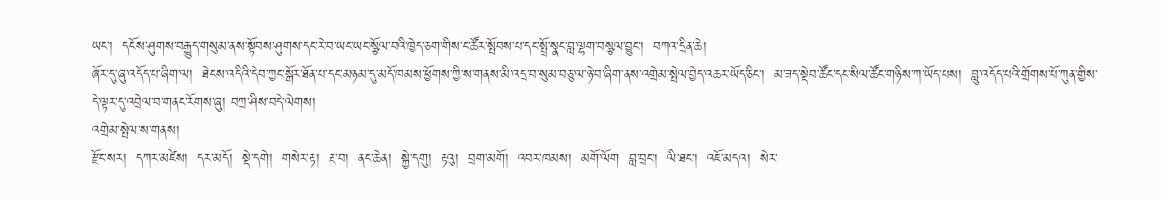ཡང་།  དངོས་ཤུགས་བརྒྱུད་གསུམ་ནས་སྟོབས་ཤུགས་དང་རེ་བ་ཡང་ཡང་སྩོལ་བའི་ཁྱེད་ཅག་གིས་ང་ཚོར་སྤོབས་པ་དང་སྤྲོ་སྣང་བླ་ལྷག་བསྩལ་བྱུང་།  བཀའ་དྲིན་ཆེ།
ཞོར་དུ་ཞུ་འདོད་པ་ཞིག་ལ།  ཐེངས་འདིའི་དེབ་ཀྱང་སྒོར་ཐོན་པ་དང་མཉམ་དུ་མདོ་ཁམས་ཕྱོགས་ཀྱི་ས་གནས་མི་འདྲ་བ་སུམ་བཅུ་ལ་ཉེ་བ་ཞིག་ནས་འགྲེམ་སྤེལ་བྱེད་འཆར་ཡོད་ཅིང་།  མ་ཟད་སྡེབ་ཚོང་དང་སིལ་ཚོང་གཉིས་ཀ་ཡོད་པས།  བླུ་འདོད་པའི་གྲོགས་པོ་ཀུན་གྱིས་དེ་ལྟར་དུ་འབྲེལ་བ་གནང་རོགས་ཞུ། བཀྲ་ཤིས་བདེ་ལེགས།
འགྲེམ་སྤེལ་ས་གནས།
རྫོང་སར།  དཀར་མཛེས།  དར་མདོ།  སྡེ་དགེ།  གསེར་རྟ།  རྔ་བ།  ནང་ཆེན།  སྐྱེ་དགུ།  རྟའུ།  བྲག་མགོ།  འབར་ཁམས།  མགོ་ལོག  བླ་བྲང་།  ལི་ཐང་།  འཇོ་མདའ།  སེར་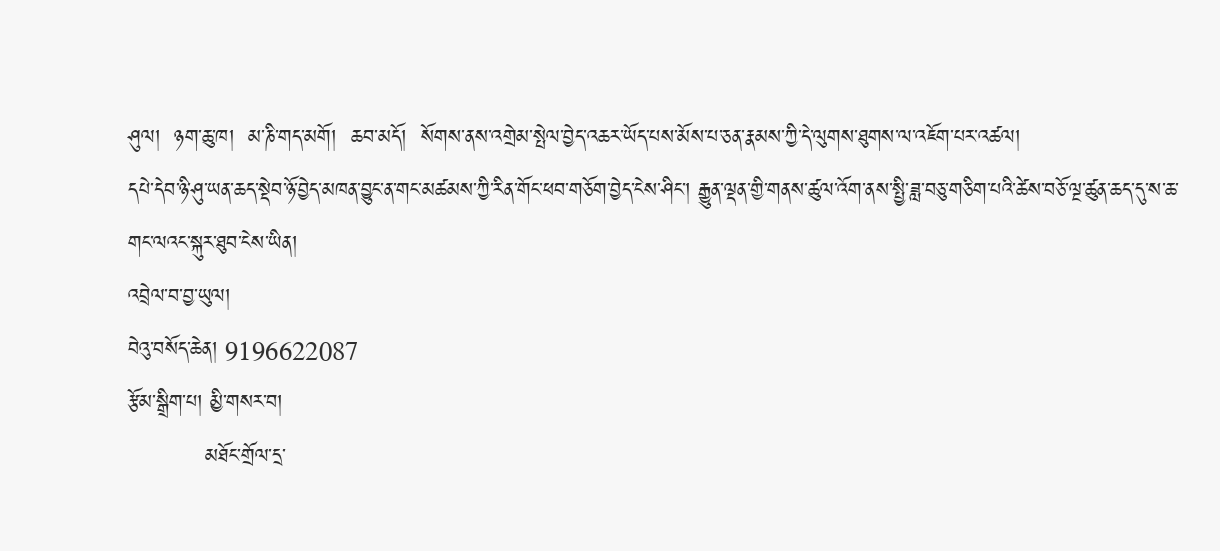ཤུལ།  ཉག་ཆུ་ཁ།  མ་ཎི་གད་མགོ།  ཆབ་མདོ།  སོགས་ནས་འགྲེམ་སྤེལ་བྱེད་འཆར་ཡོད་པས་མོས་པ་ཅན་རྣམས་ཀྱི་དེ་ལུགས་ཐུགས་ལ་འཇོག་པར་འཚལ།
དཔེ་དེབ་ཉི་ཤུ་ཡན་ཆད་སྡེབ་ཉོ་བྱེད་མཁན་བྱུང་ན་གང་མཚམས་ཀྱི་རིན་གོང་ཕབ་གཅོག་བྱེད་ངེས་ཤིང་། རྒྱུན་ལྡན་གྱི་གནས་ཚུལ་འོག་ནས་སྤྱི་ཟླ་བཅུ་གཅིག་པའི་ཚེས་བཅོ་ལྔ་ཚུན་ཆད་དུ་ས་ཆ་གང་ལའང་སྐུར་ཐུབ་ངེས་ཡིན།
འབྲེལ་བ་བྱ་ཡུལ།
བེའུ་བསོད་ཆེན། 9196622087
རྩོམ་སྒྲིག་པ། མྱི་གསར་བ།
           མཐོང་གྲོལ་དྲ་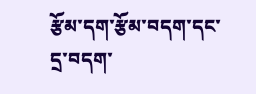རྩོམ་དག་རྩོམ་བདག་དང་དྲ་བདག་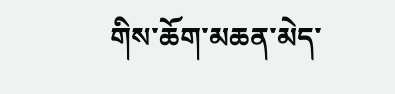གིས་ཆོག་མཆན་མེད་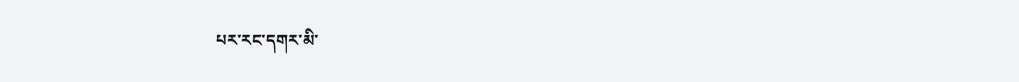པར་རང་དགར་མི་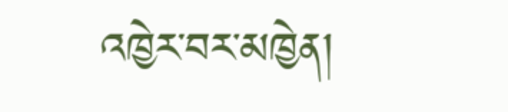འཁྱེར་བར་མཁྱེན།